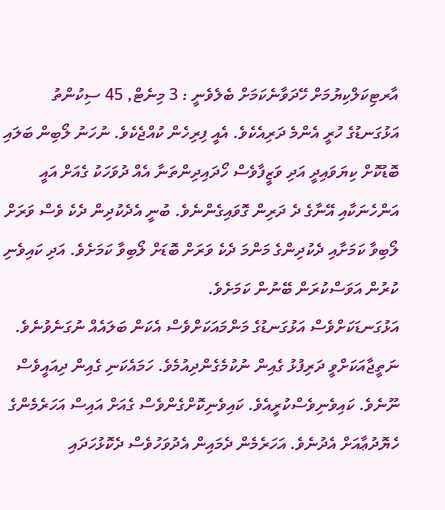އާރޓިކަލްކިޔުމަށް ހޭދަވާނެކަމަށް ބެލެވެނީ : 3 މިނެޓް, 45 ސިކުންތު
އަޅުގަނޑުގެ ހުރީ އެންމެ ދަރިއެކެވެ. އެއީ ފިރިހެން ކުއްޖެކެވެ. ނުހަނު ލޯބިން ބަލައި ބޮޑުކޮށް ކިޔަވައިދީ އަދި ވަޒީފާވެސް ހޯދައިދިންތަނާ އެއް ދުވަހަކު ގެއަށް އައީ އަންހެނަކާއި އޭނާގެ ދެ ދަރިން ގޮވައިގެންނެވެ. ބުނީ އެދެކުދިން ދެކެ ވެސް ވަރަށް ލޯބިވާ ކަމަށާއި ދެކުދިންގެ މަންމަ ދެކެ ވަރަށް ބޮޑަށް ލޯބިވާ ކަމަށެވެ. އަދި ކައިވެނި ކުރުން އަވަސްކުރަން ބޭނުން ކަމަށެވެ.
އަޅުގަނޑަކަށްވެސް އަޅުގަނޑުގެ މަންމައަކަށްވެސް އެކަން ބަލައެއް ނުގަނެވުނެވެ. ނަތީޖާއަކަށްވީ ދަރިފުޅު ގެއިން ނުކުމެގެންދިއުމެވެ. ހަމައެކަނި ގެއިން ދިއައީވެސް ނޫނެވެ. ކައިވެނިވެސްކުރީއެވެ. ކައިވެނިކޮށްގެންވެސް ގެއަށް އައިސް އަހަރެމެންގެ ހެޔޮދުޢާއަށް އެދުނެވެ. އަހަރެމެން ދެމައިން އެދުވަހުވެސް ދެކޮޅުހަދައި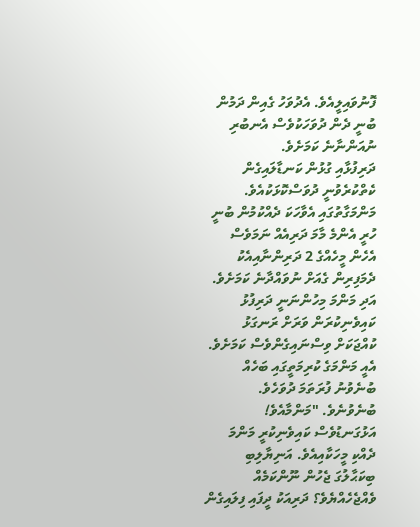ފޮނުވައިލީއެވެ. އެދުވަހު ގެއިން ދަމުން ބުނީ ދެން ދުވަހަކުވެސް އެނބުރި ނުއަންނާނެ ކަމަށެވެ.
ދަރިފުޅާއި ގުޅުން ކަނޑާލައިގެން ކެތްކުރެވުނީ ދުވަސްކޮޅަކުއެވެ. މަންމަގާތުގައި އެވާހަކަ ދެއްކުމުން ބުނީ ހުރީ އެންމެ މާމަ ދަރިއެއް ނަމަވެސް އެހެން މީހެއްގެ 2 ދަރިންނާއިއެކު ދެމަފިރިން ގެއަށް ނުވައްދާނެ ކަމަށެވެ. އަދި މަންމަ މިހުންނަނީ ދަރިފުޅު ކައިވެނިކުރަން ވަރަށް ރަނގަޅު ކުއްޖަކަށް ވިސްނައިގެންވެސް ކަމަށެވެ.
އެއީ މަންމަގެ ކުރިމަތީގައި ބަހެއް ބުނެވުނު ފުރަތަމަ ދުވަހެވެ. ބުނެވުނެވެ. "މަންމާއެވެ! އަޅުގަނޑުވެސް ކައިވެނިކުރީ މަންމަ ދެއްކި މީހަކާއިއެވެ. އަނިޔާލިބި ބިކަޙާލުގަ ޖެހުން ނޫންކަމެއް ވެއްޖެހެއްޔެވެ؟ ދަރިއަކު ދީފައި ފިލައިގެން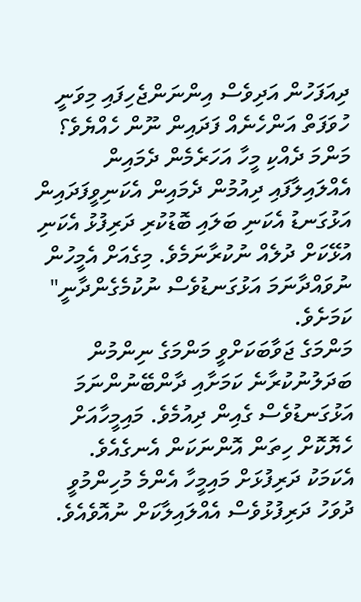ދިއަފަހުން އަދިވެސް އިންނަންޖެހިފައި މިވަނީ ހުވަފަތް އަންހެނެއް ފަދައިން ނޫން ހެއްޔެވެ؟ މަންމަ ދެއްކި މީހާ އަހަރެމެން ދެމައިން އެއްލައިލާފައި ދިއުމުން ދެމައިން އެކަނިވީފަދައިން އަޅުގަނޑު އެކަނި ބަލައި ބޮޑުކުރި ދަރިފުޅު އެކަނި އުޅޭކަށް ދުލެއް ނުކުރާނަމެވެ. މިގެއަށް އެމީހުން ނުވައްދާނަމަ އަޅުގަނޑުވެސް ނުކުމެގެންދާނީ" ކަމަށެވެ.
މަންމަގެ ޖަވާބަކަށްވީ މަންމަގެ ނިންމުން ބަދަލުނުކުރާނެ ކަމަށާއި ދާންބޭނުންނަމަ އަޅުގަނޑުވެސް ގެއިން ދިއުމެވެ. މައިމީހާއަށް ހެޔޮކޮށް ހިތަން އޮންނަކަން އެނގެއެވެ. އެކަމަކު ދަރިފުޅަށް މައިމީހާ އެންމެ މުހިންމުވީ ދުވަހު ދަރިފުޅުވެސް އެއްލައިލާކަށް ނުއޮވެއެވެ.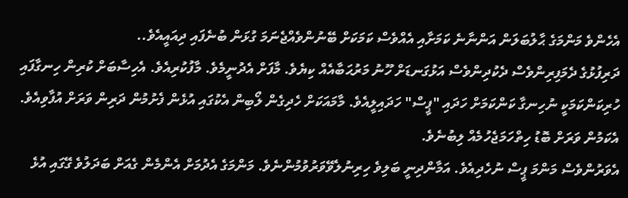އެހެންވެ މަންމަގެ ޙާލުބަލަން އަންނާނެ ކަމަށާއި އެއްވެސް ކަމަކަށް ބޭނުންވެއްޖެނަމަ ގުޅަން ބުނެފައި ދިއައީއެވެ..
ދަރިފުޅުގެ ދެމަފިރިންވެސް ދެކުދިންވެސް އަޅުގަނޑަށް ހޫނު މަރުޙަބާއެއް ކިޔެވެ. މާފަށް އެދުނީމެވެ. މާފުކުރިއެވެ. އެހިސާބަށް ކުރިން ހިނގާފައި ހުރިކަންކަމަކީ ނުހިނގާ ކަންކަމަށް ހަދައި "ޕީސް" ހަދައިލީއެވެ. މާމައަކަށް ހެދިގެން ލޯބިން އެކުގައި އުޅެން ފެށުމުން ދަރިން ވަރަށް އުފާވިއެވެ. އެކަމުން ވަރަށް ބޮޑު ހިތްހަމަޖެހުމެއް ލިބުނެވެ.
އެވަރުންވެސް މަންމަ ޕީސް ނުހެދިއެވެ. އަމާންދިނީ ބަލިވެ ހިރިނުލެވޭވަރުވުމުންނެވެ. މަންމަގެ އެދުމަށް އެންމެން ގެއަށް ބަދަލުވެ ގޭގައި އުޅެ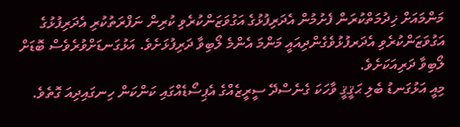މަންމައަށް ޚިދުމަތްކުރަން ފެށުމުން އެދަރިފުޅުގެ އަގުވަޒަންކުރެވި ކުރިން ނަފްރަތުކުރި އެދަރިފުޅުގެ އަގުވަޒަންކުރެވި އެދަރފުޅުވެގެންދިއައީ މަންމަ އެންމެ ލޯބިވާ ދަރިފުޅަށެވެ. އަޅުގަނޑަށްވުރެވެސް ބޮޑަށް ލޯބިވާ ދަރިއަކަށެވެ.
މިއީ އަޅުގަނޑު ބެލި ޙަޤީޤީ ވާހަކަ ގެނެސްދޭ ސީރީޒެއްގެ އެޕިސޯޑެއްގައި ކަންކަން ހިނގައިދިއަ ގޮތެވެ.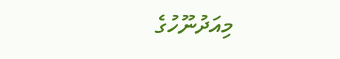މިއަދުނޫހުގެ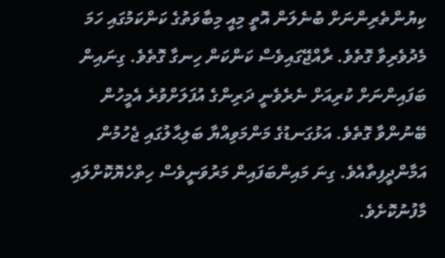ކިޔުންތެރިންނަށް ބުނެލަން އޮތީ މިއީ މިބާވަތުގެ ކަންކަމުގައި ހަމަ މެދުވެރިވާ ގޮތެވެ. ރާއްޖޭގައިވެސް ކަންކަން ހިނގާ ގޮތެވެ. ގިނައިން ބަފައިންނަށް ކުރިއަށް ނެރެވެނީ ދަރިންގެ އުފަލަށްވުރެ އެމީހުން ބޭނުންވާ ގޮތެވެ. އަޅުގަނޑުގެ މަންމަވިއްޔާ ބަލިޙާލުގައި ޖެހުމުން އަމާންދީފިތާއެވެ. ގިނަ މައިންބަފައިން މަރުވަނީވެސް ހިތްހެޔޮކޮށްލައި މާފުނުކޮށެވެ.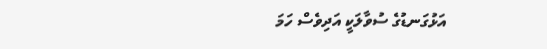އަޅުގަނޑުގެ ސުވާލަކީ އަދިވެސް ހަމަ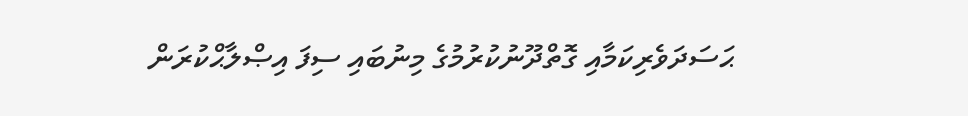ޙަސަދަވެރިކަމާއި ގޮތްދޫނުކުރުމުގެ މިނުބައި ސިފަ އިޞްލާޙްކުރަން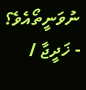ނުވަނީތޯއެވެ؟
- ޚަދީޖާ /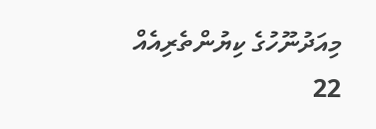މިއަދުނޫހުގެ ކިޔުންތެރިއެއް
22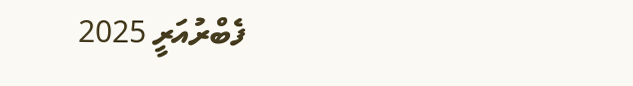ފެބްރުއަރީ 2025